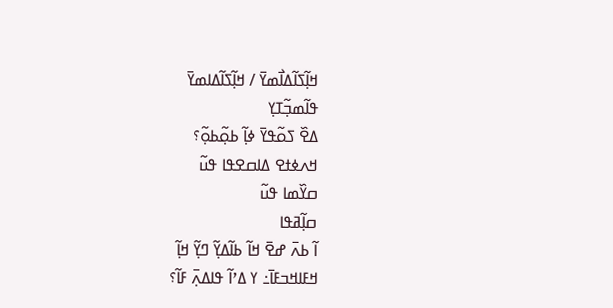ߞߊ߲߬ߖߊ߬ߡߊ߯ߘߌ߫ / ߞߊ߲߬ߖߊ߬ߡߊߘߌ߫
ߟߊ߬ߘߏ߲߬ߠߌ߲
ߡߐ߰ ߖߋ߬ߟߌ߫ ߦߊ߲߬ ߕߋ߲߬ߕߋ߲߬؟
ߞߍߦߙߐ ߡߊߛߐߟߊ ߟߎ߬
ߛߌ߰ߘߊ ߟߎ߬
ߛߊ߲߬ߥߟߊ
ߊ߬ ߕߍ߫ ߝߐ߫ ߞߊ߬ ߕߊ߬ߡߌ߲߬ ߣߌ߲߬ ߞߊ߲߬
ߞߓߊߞߏߓߊ߫߸ ߌ ߡߴߊ߬ ߟߊߡߍ߲߫ ߓߊ߬؟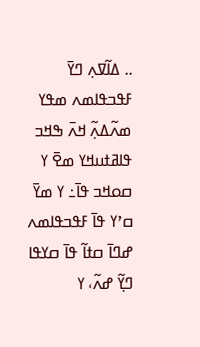.. ߡߊ߬ߜߍ߲ ߣߌ߫ ߓߟߏߟߊߘߍ ߘߟߌ
ߘߍ߬ߡߍ߲߬ ߞߍ߫ ߒߞߏ ߟߊߥߙߎߞߌ ߘߐ߫ ߌ ߛߋߞߏ ߟߊ߫߸ ߌ ߘߌ߫ ߛߴߌ ߟߊ߫ ߓߟߏߟߊߘߍ ߝߣߊ߫ ߛߙߊ߬ ߟߊ߫ ߛߌߟߊ ߣߌ߲߬ ߝߍ߬، ߌ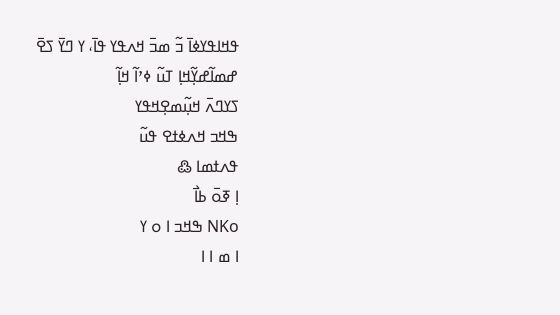ߟߞߊߟߌߦߊ߫ ߏ߬ ߘߏ߫ ߞߍߟߌ ߟߊ߫، ߌ ߣߌ߫ ߖߐ߫
ߝߘߊ߬ߝߌ߲߬ߞߊ߲ ߠߎ߬ ߦߴߊ߬ ߞߊ߲߬
ߖߌߣߍ߫ ߞߎ߲߬ߘߐ߲ߞߟߌ
ߒߞߏ ߞߍߦߙߐ ߟߎ߬
ߟߍߙߘߊ ߷
ߊ߲ ߧߋ߫ ߕߊ߯
NKo ߒߞߏ ߊ ߋ ߌ
ߊ ߘ ߊ ߊ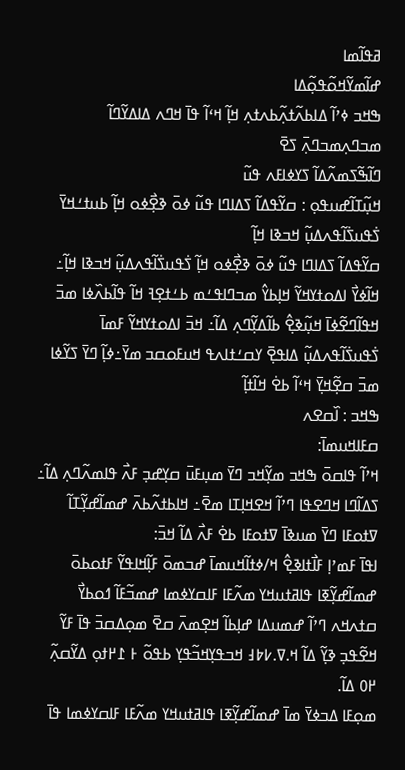ߥߟߊ߬ߘߊ
ߝߊ߬ߘߌ߬ߞߋ߬ߟߋ߲߬ߡߊ
ߒߞߏ ߦߴߊ߬ ߡߊߕߍ߬ߙߍ߲߬ߕߍߙߍ߲ ߞߊ߲߬ ߞߵߊ߬ ߟߊ߫ ߞߣߍ ߡߊߡߌ߬ߣߊ߬ ߘߏߣߍ߲ߘߏߣߍ߲߫ ߖߐ߫
ߣߊ߬ߒ߬ߖߘߍ߬ߡߊ߬ ߖߌߦߊߓߍ ߟߎ߬
ߞߎ߲߬ߠߊ߬ߝߎߟߋ߲ : ߛߌ߬ߟߡߊ߬ ߖߡߊߣߊ ߟߎ߬ ߦߋ߫ ߢߐ߲߯ߦߋ ߞߊ߲߬ ߕߎߙߑߞߌ߫ ߖ߭ߟߎߖ߭ߊ߬ߟߍߡߎ߲߬ ߞߏߢߊ ߞߊ߲߬
ߛߌ߬ߟߡߊ߬ ߖߡߊߣߊ ߟߎ߬ ߦߋ߫ ߢߐ߲߯ߦߋ ߞߊ߲߬ ߖ߭ߟߎߖ߭ߊ߬ߟߍߡߎ߲߬ ߞߏߢߊ ߞߊ߲߬߸ ߞߊ߬ߦߌ߯ ߊߡߋߙߌߞߌ߬ ߞߊ߲ߕߌ߮ ߘߏߣߊߟߑߘ ߕߑߙߐ߲ߔ ߞߊ߬ ߟߊ߬ߕߍ߰ߦߊ ߘߏ߫ ߞߟߊ߬ߣߐ߬ߦߊ߫ ߞߎ߲߬ߢߐ߲߮ ߕߊ߬ߡߌ߲߬ߣߍ߲ ߡߊ߬߸ ߞߏ߫ ߊߡߋߙߌߞߌ߬ ߓߘߊ߫ ߖ߭ߟߎߖ߭ߊ߬ߟߍߡߎ߲߬ ߡߊߟߐ߲߫ ߌߛߑߙߊߍߟ ߞߎߓߋߛߏ ߘߌ߫߸ߦߊ߲߬ ߣߌ߫ ߖߌ߬ߦߊ ߘߏ߫ ߛߐ߲߬ߞߌ߲߫ ߞߵߊ߬ ߕߐ߭ ߞߊ߬ߙߊ߲߬
ߒߞߏ : ߊ߰ߛߐߍ
ߛߓߊߞߎߘߊ߫:
ߞߴߊ߬ ߟߊߛߋ߫ ߒߞߏ ߘߌ߲߬ߞߏ ߣߌ߫ ߘߎ߲ߓߎ߫ ߛߌ߲ߝߏ߲ ߓߍ߯ ߟߊߘߍ߬ߣߍ߲ ߡߊ߬߸ ߖߡߊ߬ߣߊ ߞߣߐߟߊ ߣߴߊ߬ ߞߐߞߊ߲ߠߊ ߘߐ߫߸ ߞߊߕߙߍ߬ߕߍ߫ ߝߘߊ߬ߝߌ߲߬ߠߊ߬ ߜߙߋߓߊ ߣߌ߫ ߘߎߢߊ߫ ߜߙߋߓߊ ߕߐ߭ ߓߍ߯ ߡߊ߬ ߞߏ߫:
ߊߟߊ߫ ߓߘߴߊ߲ ߓߊ߯ߙߊߢߐ߲߮ ߞ/ߦߙߊ߬ߞߎߘߊ߫ ߝߏߘߋ߫ ߓߊ߲߬ߞߊߟߌ߬ ߓߙߋߕߋ߫ ߝߘߊ߬ߝߌ߲߬ߧߊ ߟߊߥߙߎߞߌ ߘߍ߬ߓߊ ߓߊߛߌߦߘߊ ߝߘߏ߬ߓߊ߬ ߗߋߕߌ߯ ߛߙߍߞߍ ߣߴߊ߬ ߝߘߎߡߊ ߝߊ߲ߕߊ߬ ߞߐ߲ߘߍ߫ ߛߐ߫ ߘߋ߲ߡߛߏ߫ ߟߊ߫ ߓߌ߬ ߞߐ߬ߟߏ߲ ߢߌ߲߬ ߡߊ߬ ߞ.ߜ.߇߈߃ ߞߏߟߌ߲ߞߏ߬ߟߌ߲ ߕߟߋ߬ ߅ ߁߂ߙߋ߲ ߡߌ߬ߛߍ߲߬ ߂߀ ߡߊ߬.
ߘߋ߲ߓߊ ߡߏߦߌ߫ ߘߊ߫ ߝߘߊ߬ߝߌ߲߬ߧߊ ߟߊߥߙߎߞߌ ߘߍ߬ߓߊ ߓߊߛߌߦߘߊ ߟߊ߫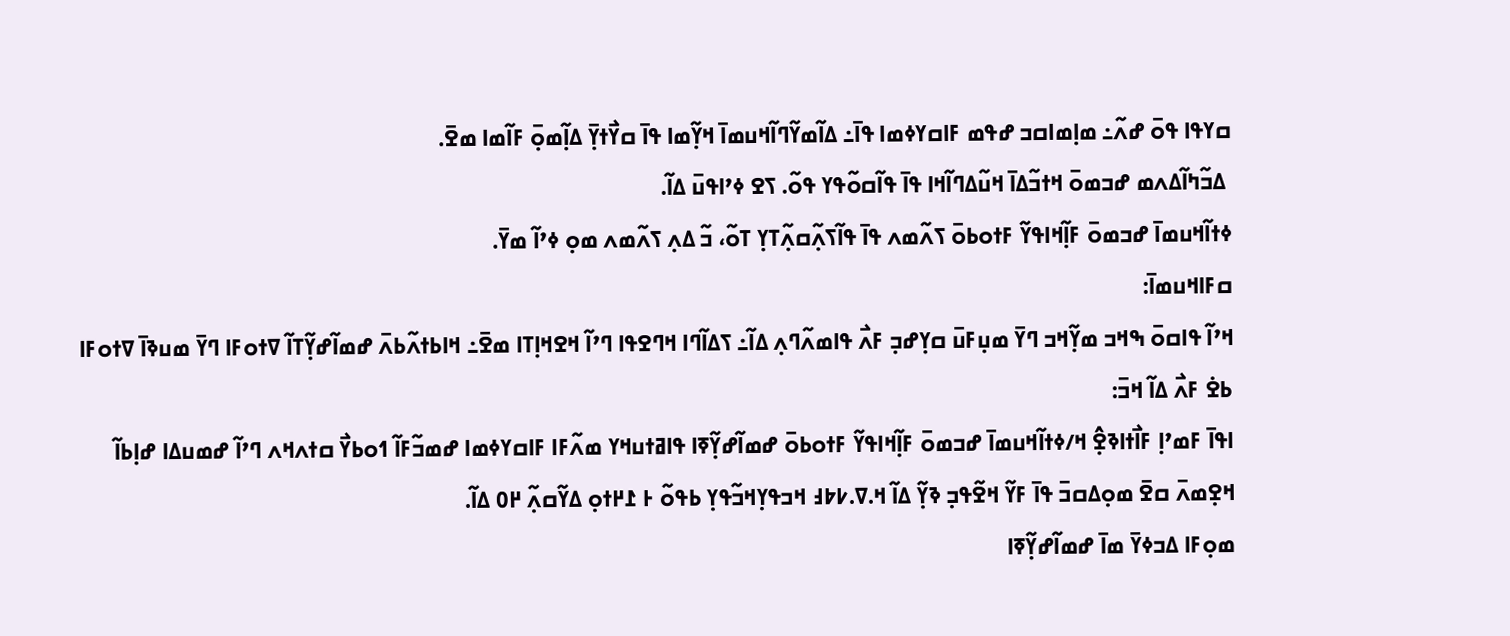ߛߌߟߊ ߟߋ߫ ߝߍ߬߸ ߘߊ߲ߘߊߛߏ ߝߟߘ ߓߊߛߌߦߘߊ ߟߊ߫߸ ߡߊ߬ߘߌ߬ߣߊ߬ߞߎߘߊ߫ ߞߌ߲߬ߘߊ ߟߊ߫ ߛߌ߯ߙߌ߲߫ ߡߊ߲߬ߘߋ߲߫ ߓߊ߬ߘߊ ߘߐ߫.
 ߡߏ߬ߤߊ߬ߡߍߘ ߝߏߘߋ߫ ߞߙߏ߬ߡߊ߫ ߞߎ߬ߡߣߊ߬ߞߊ ߟߊ߫ ߟߊ߬ߛߋ߬ߟߌ ߟߋ߬. ߖߐ ߦߴߊߟߎ߫ ߡߊ߬.
ߦߙߊ߬ߞߎߘߊ߫ ߝߏߘߋ߫ ߓߊ߲߬ߞߊߟߌ߬ ߓߙߋߕߋ߫ ߖߍ߬ߘߍ ߟߊ߫ ߟߊ߬ߖߍ߲߬ߛߍ߲߬ߠߌ߲ ߠߋ߬، ߏ߬ ߡߍ߲ ߖߍ߬ߘߍ ߘߋ߲ ߦߴߊ߬ ߘߌ߫.
ߛߓߊߞߎߘߊ߫:
ߞߴߊ߬ ߟߊߛߋ߫ ߒߞߏ ߘߌ߲߬ߞߏ ߣߌ߫ ߘߎ߲ߓߎ߫ ߛߌ߲ߝߏ߲ ߓߍ߯ ߟߊߘߍ߬ߣߍ߲ ߡߊ߬߸ ߖߡߊ߬ߣߊ ߞߣߐߟߊ ߣߴߊ߬ ߞߐߞߊ߲ߠߊ ߘߐ߫߸ ߞߊߕߙߍ߬ߕߍ߫ ߝߘߊ߬ߝߌ߲߬ߠߊ߬ ߜߙߋߓߊ ߣߌ߫ ߘߎߢߊ߫ ߜߙߋߓߊ ߕߐ߭ ߓߍ߯ ߡߊ߬ ߞߏ߫:
ߊߟߊ߫ ߓߘߴߊ߲ ߓߊ߯ߙߊߢߐ߲߮ ߞ/ߦߙߊ߬ߞߎߘߊ߫ ߝߏߘߋ߫ ߓߊ߲߬ߞߊߟߌ߬ ߓߙߋߕߋ߫ ߝߘߊ߬ߝߌ߲߬ߧߊ ߟߊߥߙߎߞߌ ߘߍ߬ߓߊ ߓߊߛߌߦߘߊ ߝߘߏ߬ߓߊ߬ ߗߋߕߌ߯ ߛߙߍߞߍ ߣߴߊ߬ ߝߘߎߡߊ ߝߊ߲ߕߊ߬ ߞߐ߲ߘߍ߫ ߛߐ߫ ߘߋ߲ߡߛߏ߫ ߟߊ߫ ߓߌ߬ ߞߐ߬ߟߏ߲ ߢߌ߲߬ ߡߊ߬ ߞ.ߜ.߇߈߃ ߞߏߟߌ߲ߞߏ߬ߟߌ߲ ߕߟߋ߬ ߅ ߁߂ߙߋ߲ ߡߌ߬ߛߍ߲߬ ߂߀ ߡߊ߬.
ߘߋ߲ߓߊ ߡߏߦߌ߫ ߘߊ߫ ߝߘߊ߬ߝߌ߲߬ߧߊ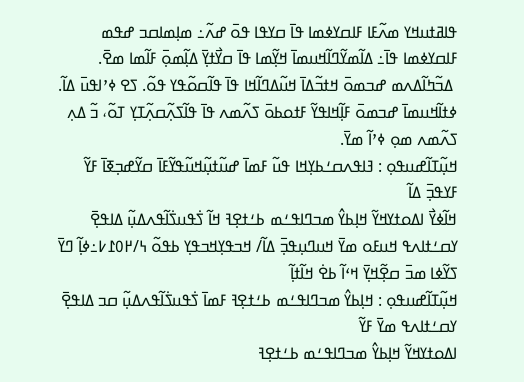ߟߊߥߙߎߞߌ ߘߍ߬ߓߊ ߓߊߛߌߦߘߊ ߟߊ߫ ߛߌߟߊ ߟߋ߫ ߝߍ߬߸ ߘߊ߲ߘߊߛߏ ߝߟߘ ߓߊߛߌߦߘߊ ߟߊ߫߸ ߡߊ߬ߘߌ߬ߣߊ߬ߞߎߘߊ߫ ߞߌ߲߬ߘߊ ߟߊ߫ ߛߌ߯ߙߌ߲߫ ߡߊ߲߬ߘߋ߲߫ ߓߊ߬ߘߊ ߘߐ߫.
 ߡߏ߬ߤߊ߬ߡߍߘ ߝߏߘߋ߫ ߞߙߏ߬ߡߊ߫ ߞߎ߬ߡߣߊ߬ߞߊ ߟߊ߫ ߟߊ߬ߛߋ߬ߟߌ ߟߋ߬. ߖߐ ߦߴߊߟߎ߫ ߡߊ߬.
ߦߙߊ߬ߞߎߘߊ߫ ߝߏߘߋ߫ ߓߊ߲߬ߞߊߟߌ߬ ߓߙߋߕߋ߫ ߖߍ߬ߘߍ ߟߊ߫ ߟߊ߬ߖߍ߲߬ߛߍ߲߬ߠߌ߲ ߠߋ߬، ߏ߬ ߡߍ߲ ߖߍ߬ߘߍ ߘߋ߲ ߦߴߊ߬ ߘߌ߫.
ߞߎ߲߬ߠߊ߬ߝߎߟߋ߲ : ߔߊߟߍߛߑߕߌ߲ߞߊ ߟߎ߬ ߓߘߊ߫ ߝߎ߬ߙߎ߲߬ߞߎ߬ߟߌ߬ߓߊ߫ ߛߌ߬ߝߏ߲ߧߊ߫ ߓߌ߬ ߓߌߟߏ߲߫ ߡߊ߬
ߞߊ߬ߦߌ߯ ߊߡߋߙߌߞߌ߬ ߞߊ߲ߕߌ߮ ߘߏߣߊߟߑߘ ߕߑߙߐ߲ߔ ߞߊ߬ ߖ߭ߟߎߖ߭ߊ߬ߟߍߡߎ߲߬ ߡߊߟߐ߲߫ ߌߛߑߙߊߍߟ ߞߎߓߋ ߘߌ߫ ߞߎߣߎ߲ߟߏ߲߫ ߡߊ߬/ ߞߏߟߌ߲ߞߏߟߌ߲ ߕߟߋ߬ ߆/߂߀߁߇߸ߦߊ߲߬ ߣߌ߫ ߖߌ߬ߦߊ ߘߏ߫ ߛߐ߲߬ߞߌ߲߫ ߞߵߊ߬ ߕߐ߭ ߞߊ߬ߙߊ߲߬
ߞߎ߲߬ߠߊ߬ߝߎߟߋ߲ : ߞߊ߲ߕߌ߮ ߘߏߣߊߟߑߘ ߕߑߙߐ߲ߔ ߓߘߊ߫ ߖ߭ߟߎߖ߭ߊ߬ߟߍߡߎ߲߬ ߛߏ ߡߊߟߐ߲߫ ߌߛߑߙߊߍߟ ߘߌ߫ ߓߌ߬
ߊߡߋߙߌߞߌ߬ ߞߊ߲ߕߌ߮ ߘߏߣߊߟߑߘ ߕߑߙߐ߲ߔ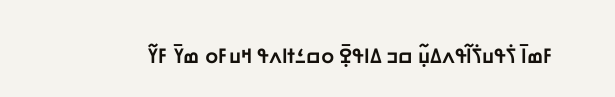ߓߘߊ߫ ߖ߭ߟߎߖ߭ߊ߬ߟߍߡߎ߲߬ ߛߏ ߡߊߟߐ߲߫ ߋߛߑߙߊߍߟ ߞߎߓߋ ߘߌ߫ ߓߌ߬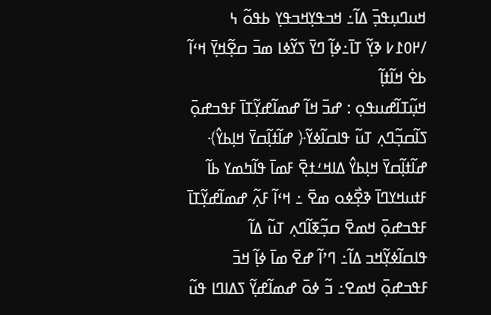ߞߎߣߎ߲ߟߏ߲߫ ߡߊ߬߸ ߞߏߟߌ߲ߞߏߟߌ߲ ߕߟߋ߬ ߆ /߂߀߁߇ ߢߌ߲߬ ߠߊ߫߸ߦߊ߲߬ ߣߌ߫ ߖߌ߬ߦߊ ߘߏ߫ ߛߐ߲߬ߞߌ߲߫ ߞߵߊ߬ ߕߐ߭ ߞߊ߬ߙߊ߲߬
ߞߎ߲߬ߠߊ߬ߝߎߟߋ߲ : ߝߏ߫ ߞߊ߬ ߝߘߊ߬ߝߌ߲߬ߠߊ߫ ߓߟߏߝߋ߲߫ ߖߊ߬ߛߏ߲߬ߣߍ߲ ߠߎ߬ ߟߊߛߊ߬ߦߌ߬﴿ ߝߊ߬ߙߊ߲߬ߛߌ߫ ߞߊ߲ߕߌ߮﴾
ߝߊ߬ߙߊ߲߬ߛߌ߫ ߞߊ߲ߕߌ߮ ߡߊߞߑߙߐ߲߫ ߓߘߊ߫ ߟߊ߬ߤߘߌ ߕߊ߬ ߓߙߎߞߌߣߊ߫ ߢߐ߲߯ߦߋ ߘߐ߫ ߸ ߞߵߊ߬ ߓߍ߲߬ ߝߘߊ߬ߝߌ߲߬ߠߊ߫ ߓߟߏߝߋ߲߫ ߞߘߐ߫ ߛߏ߲߬ߧߊ߬ߣߍ߲ ߠߎ߬ ߡߊ߬ ߟߊߛߊ߬ߦߌ߲߬ߞߏ ߡߊ߬߸ ߣߴߊ߬ ߝߐ߫ ߘߊ߫ ߦߊ߲߬ ߞߏ߫ ߓߟߏߝߋ߲߫ ߞߘߐ߸ ߏ߬ ߦߋ߫ ߝߘߊ߬ߝߌ߲߬ ߖߡߊߣߊ ߟߎ߬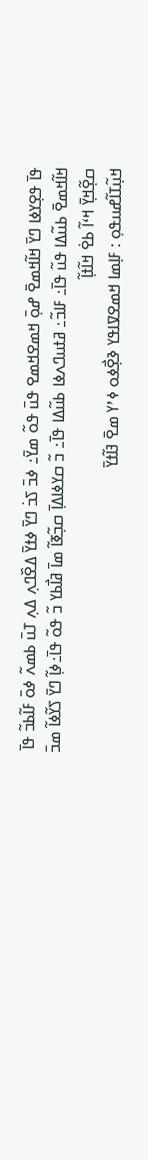ߟߊ߫ ߟߐ߲ߌߦߊ ߣߌ߫ ߞߊ߬ߞߘߐ߫ ߝߋ߲߫ ߞߘߐߞߘߐ ߟߎ߫ ߟߋ߬ ߘߌ߫߸ ߦߏ߫ ߖߏ߭ ߣߌ߫ ߦߙߌ߫ ߡߐ߰ߣߍ߲ ߡߍ߲ ߠߎ߫ ߕߘߍ߬ ߦߋ߫ ߓߊ߬ߕߏ߬ ߟߊ߫ ߞߊ߬ߞߘߐ߫ ߕߎ߬ߡߊ ߟߎ߬ ߟߊ߫߸ ߓߊߏ߬߸ ߥߙߎߣߍߦߊ ߕߎ߬ߡߊ ߟߊ߫߸ ߏ߬ ߛߌߦߊߡߊ߲߫ ߛߏ߲߬ߧߊ߬ ߘߊ߫ ߥߊ߯ߕߌ ߏ߬ ߟߋ߬ ߟߊ߫߸ߦߊ߲߬ ߣߌ߫ ߖߌ߬ߦߊ߬ ߘߏ߫ ߛߐ߲߬ߞߌ߲߫ ߞߵߊ߬ ߕߐ߭ ߞߊ߬ߙߊ߲߬
ߞߎ߲߬ߠߊ߬ߝߎߟߋ߲ : ߓߊ߲ߘߊ ߞߘߐߜߊߟߌ ߢߐ߲߯ߦߋ ߦߴߌ ߘߐ߫ ߔߊ߬ߙߌ߫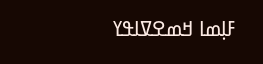ߓߊ߲ߘߊ ߞߘߐߜߊߟߌ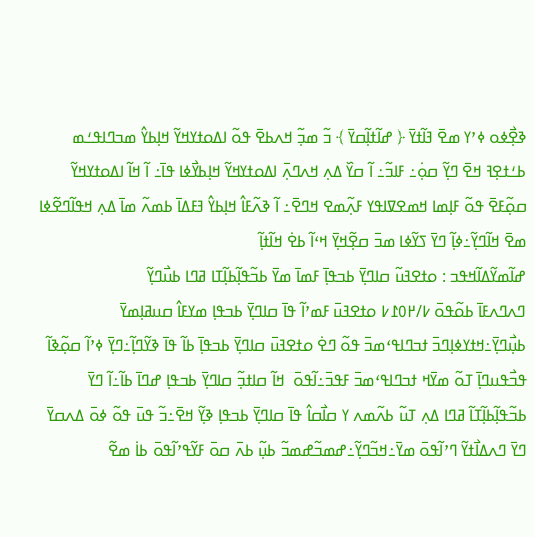ߢߐ߲߯ߦߋ ߦߴߌ ߘߐ߫ ߔߊ߬ߙߌ߫ ﴿ ߝߊ߬ߙߊ߲߬ߛߌ߫ ﴾ ߏ߬ ߘߏ߲߬ ߞߍߕߐ߫ ߟߋ߬ ߊߡߋߙߌߞߌ߬ ߞߊ߲ߕߌ߮ ߘߏߣߊߟߑߘ ߕߑߙߐ߲ߔ ߞߐ߫ ߣߌ߲߬ ߛߋ߲߭߸ ߓߊߏ߬߸ ߊ߬ ߛߌ߰ ߡߍ߲ ߞߍߣߍ߲߫ ߊߡߋߙߌߞߌ߬ ߞߊ߲ߕߌ߯ߦߊ ߟߊ߫߸ ߊ߬ ߞߊ߬ ߊߡߋߙߌߞߌ߬ ߛߋ߲߬ߓߐ߫ ߟߋ߬ ߓߊ߲ߘߊ ߞߘߐߜߊߟߌ ߓߍ߲߬ߘߐ ߞߣߐ߫߸ ߊ߬ ߢߍ߬ߓߊ߮ ߞߊ߲ߕߌ߮ ߔߓߡߊ߫ ߕߘߍ߬ ߘߊ߫ ߡߍ߲ ߞߟߊ߬ߣߐ߬ߦߊ ߘߐ߫ ߞߊ߬ߣߌ߲߬߸ߦߊ߲߬ ߣߌ߫ ߖߌ߬ߦߊ ߘߏ߫ ߛߐ߲߬ߞߌ߲߫ ߞߵߊ߬ ߕߐ߭ ߞߊ߬ߙߊ߲߬
ߝߊ߬ߘߌ߬ߡߊ߬ߞߟߏ : ߋߙߐߔߎ߬ ߛߊߣߌ߲߫ ߕߏߟߊ߲߫ ߓߘߊ߫ ߘߌ߫ ߕߏ߬ߟߊ߲߬ߕߊ߲߬ߠߊ ߥߣߊ ߕߎ߯ߣߌ߲߬
ߣߍߣߍߓߊ߫ ߕߋ߬ߟߋ߫ ߇/߂߀߁߇ ߋߙߐߔߎ߫ ߓߘߴߊ߬ ߟߊ߫ ߛߊߣߌ߲߫ ߕߏߟߊ߲ ߘߌߓߊ߮ ߛߎߥߊ߲ߘߌ߫ ߕߎ߲߯ߣߌ߲߫߸ߞߙߌߦߊ߲ߣߏ߫ ߙߏߣߊߟߵߘߏ߫ ߟߋ߬ ߣߐ߭ ߋߙߐߔߎ߫ ߛߊߣߌ߲߫ ߕߏߟߊ߲߫ ߕߊ߬ ߟߊ߫ ߢߌ߬ߣߊ߲߬߸ߣߌ߲߫ ߦߴߊ߬ ߛߋ߲߬ߢߊ߬ ߟߏ߯ߟߎߣߊ߲߫ ߠߋ߬ ߘߌ߫ߞ ߙߏߣߊߟߵߘߏ߫ ߓߟߏ߫߸ߊ߬ߟߋ߫  ߞߊ߬ ߛߊߙߏ߲߬ ߛߊߣߌ߲߫ ߕߏߟߊ߲ ߝߣߊ߫ ߕߊ߬߸ߊ߬ ߣߌ߫ ߕߏ߬ߟߊ߲߬ߕߊ߲߬ߠߊ߬ ߥߣߊ ߡߍ߲ ߠߎ߬ ߕߍ߬ߘߍ ߌ ߛߊ߯ߛߊ߮ ߟߊ߫ ߛߊߣߌ߲߫ ߕߏߟߊ߲ ߢߌ߲߬ ߞߐ߫߸ߏ߬ ߟߎ߫ ߟߋ߬ ߦߋ߫ ߡߍߛߌ߫ ߣߌ߫ ߣߍߡߊ߯ߙߌ߬ ߣߴߊ߬ߟߋ߫ ߘߌ߫߸ߞߏ߬ߣߌ߲߬߸ߝߘߏ߬ߝߘߏ߬ ߕߎ߲߬ ߕߍ߫ ߛߋ߫ ߓߌ߬ߟߴߊ߬ߟߋ߫ ߕߊ߭ ߘߐ߬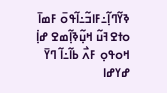ߢߌ߬ߣߊ߲߬߸ߓߊߏ߬߸ߊ߬ߟߋ߫ ߓߘߊ߫ ߋߙߐߔߎ߬ ߞߎ߲߬ߢߊ߲߬ߘߐ ߝߊ߲߭ ߞߋߟߋ߲ ߓߍ߯ ߕߊ߬߸ߊ߬ ߣߌ߫ ߝߌߝߊ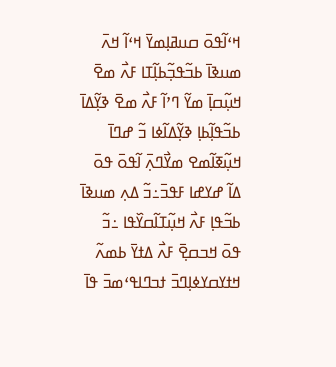ߞߵߊ߬ߟߋ߫ ߛߎߥߊ߲ߘߌ߫ ߞߵߊ߬ ߞߍ߫ ߘߎߢߊ߫ ߕߏ߬ߟߏ߲߬ߕߊ߲߬ߠߊ ߓߍ߯ ߘߐ߫ ߞߎ߲߬ߛߊ߲߫ ߘߌ߬ ߣߴߊ߬ ߓߍ߯ ߘߐ߫ ߢߌ߲߬ߡߊ߫ ߕߏ߬ߟߊ߲߬ߕߊ߲ ߢߌ߲߬ߡߊ߬ߦߊ ߏ߬ ߝߣߊ߫ ߞߎ߲߬ߧߊ߬ߘߐ ߘߌ߯ߣߍ߲߫ ߊ߬ߟߋ߫ ߟߋ߫ ߡߊ߬ ߝߌߝߊ ߓߟߏ߫߸ߏ߬ ߡߍ߲ ߘߎߢߊ߫ ߕߏ߬ߟߊ߲ ߓߍ߯ ߞߎ߲߬ߠߊ߬ߛߌ߰ߟߊ ߸ߏ߬ ߟߋ߫ ߞߏߛߐ߲߫ ߓߍ߯ ߡߙߌ߫ ߕߘߍ߬ ߞߙߌߛߌߦߊ߲ߣߏ߫ ߙߏߣߊߟߵߘߏ߫ ߟߊ߫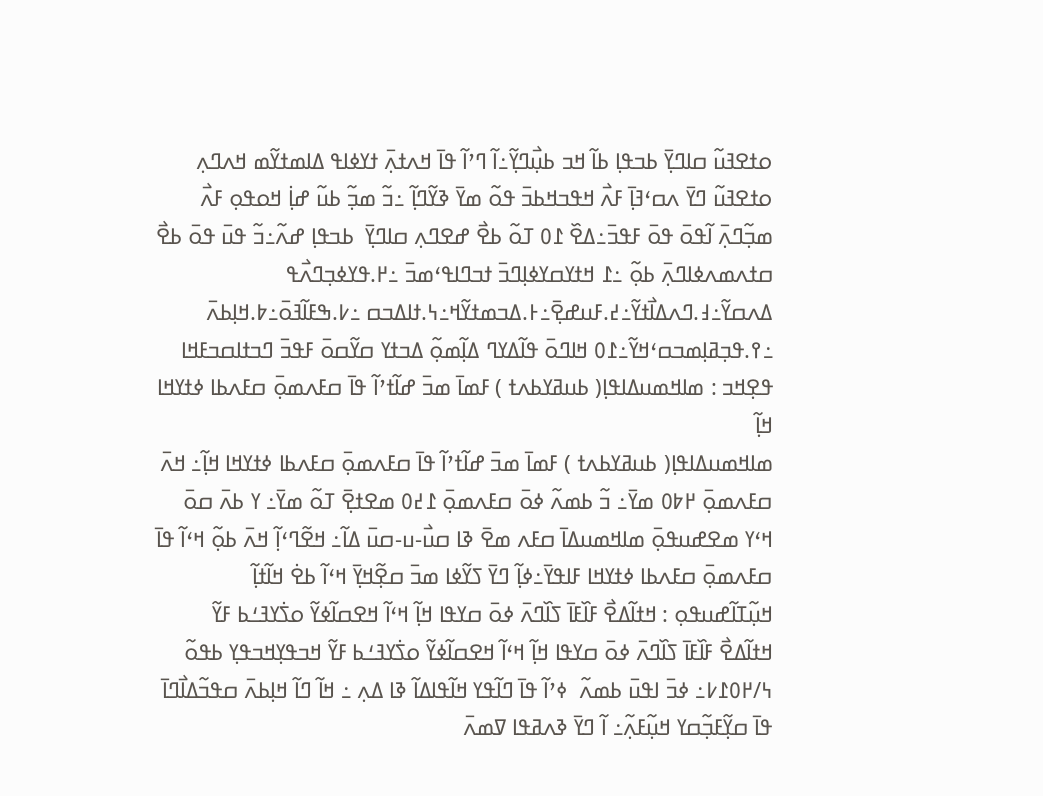ߋߙߐߔߎ߬ ߛߊߣߌ߲߫ ߕߏߟߊ߲ ߕߊ߬ ߞߏ ߕߎ߲߯ߣߌ߲߬߸ߊ߬ ߣߴߊ߬ ߟߊ߫ ߞߍߙߍ߲߫ ߙߌߦߊߟ ߡߊߘߙߌ߬ߘ ߞߍߣߍ߲ ߋߙߐߔߎ߬ ߣߌ߫ ߍߛߵߔߊ߲߫ ߓߍ߯ ߞߟߏߞߕߏ߫ ߟߋ߬ ߘߌ߫ ߢߌ߬ߣߊ߲߬ ߸ߏ߬ ߘߏ߲߬ ߕߎ߬ ߝߊ߲߭ ߞߋߟߋ߲ ߓߍ߯ ߘߏ߲߬ߣߍ߲߫ ߊ߬ߟߋ߫ ߟߋ߫ ߓߟߏ߫߸ߡߐ߰ ߁߀ ߠߋ߬ ߕߐ߯ ߝߐߣߍ߲ ߛߊߣߌ߲߫  ߕߏߟߊ߲ ߝߍ߬߸ߏ߬ ߟߎ߫ ߟߋ߫ ߕߐ߯ ߛߙߍߘߍߦߊߣߍ߲߫ ߕߋ߲߬ ߸߁ ߞߙߌߛߌߦߊ߲ߣߏ߫ ߙߏߣߊߟߵߘߏ߫ ߸߂.ߟߌߦߏ߲ߣߍ߯ߟ ߡߍߛߌ߬߸߃.ߣߍߡߊ߯ߙߌ߬߸߄.ߓߎߝߐ߲߫߸߅.ߡߏߘߙߌ߬ߞ߸߆.ߙߊߡߏߛ ߸߇.ߒߓߊ߬ߔߋ߫߸߈.ߞߊ߲ߕߍ߫ ߸߉.ߟߏ߲ߥߊ߲ߘߏߛߵߞߌ߬߸߁߀ ߞߊߣߋ߫ ߟߊ߬ߡߌߣ ߡߊ߲߬ߘߋ߲߬ ߡߏߙߌ ߛߌ߬ߛߋ߫ ߓߟߏ߫ ߣߏߙߊߛߏߓߞߊ
ߟߐ߲ߞߏ : ߘߊߞߘߎߡߊߟߊ߲( ߕߎߥߌߕߍߙ ) ߓߘߊ߫ ߘߏ߫ ߝߊ߬ߙߴߊ߬ ߟߊ߫ ߛߓߍߘߋ߲߫ ߛߓߍߕߊ ߦߙߌߞߊ ߞߊ߲߬
ߘߊߞߘߎߡߊߟߊ߲( ߕߎߥߌߕߍߙ ) ߓߘߊ߫ ߘߏ߫ ߝߊ߬ߙߴߊ߬ ߟߊ߫ ߛߓߍߘߋ߲߫ ߛߓߍߕߊ ߦߙߌߞߊ ߞߊ߲߬߸ ߞߍ߫ ߛߓߍߘߋ߲߫ ߂߈߀ ߘߌ߫߸ ߏ߬ ߕߘߍ߬ ߦߋ߫ ߛߓߍߘߋ߲߫ ߁߄߀ ߘߐߙߐ߲߫ ߠߋ߬ ߘߌ߫߸ ߌ ߕߍ߫ ߛߋ߫ ߞߵߌ ߘߐߝߎߟߋ߲߫ ߘߊߞߘߎߡߊ߫ ߛߓߍ ߘߐ߫ ߢߊ ߛߎ߯-ߎ-ߛߎ߫ ߡߊ߬߸ ߞߐ߬ߣߵߊ߲߬ ߞߍ߫ ߕߋ߲߬ ߞߵߊ߬ ߟߊ߫ ߛߓߍߘߋ߲߫ ߛߓߍߕߊ ߦߙߌߞߊ ߓߊߟߌ߫߸ߦߊ߲߬ ߣߌ߫ ߖߌ߬ߦߊ ߘߏ߫ ߛߐ߲߬ߞߌ߲߫ ߞߵߊ߬ ߕߐ߭ ߞߊ߬ߙߊ߲߬
ߞߎ߲߬ߠߊ߬ߝߎߟߋ߲ : ߞߙߊ߬ߡߐ߯ ߓߊ߰ߓߊ߫ ߖߊ߰ߣߍ߫ ߦߋ߫ ߛߌߟߊ ߞߊ߲߬ ߞߵߊ߬ ߞߐߛߊ߬ߦߌ߬ ߋߖ߭ߌߔߑߕ ߓߌ߬
ߞߙߊ߬ߡߐ߯ ߓߊ߰ߓߊ߫ ߖߊ߰ߣߍ߫ ߦߋ߫ ߛߌߟߊ ߞߊ߲߬ ߞߵߊ߬ ߞߐߛߊ߬ߦߌ߬ ߋߖ߭ߌߔߑߕ ߓߌ߬ ߞߏߟߌ߲ߞߏߟߌ߲ ߕߟߋ߬ ߆/߂߀߁߇߸ ߦߏ߫ ߊߟߎ߫ ߕߘߍ߬  ߦߴߊ߬ ߟߊ߫ ߣߊ߬ߟߌ ߞߊ߬ߟߊߡߊ߬ ߢߊ ߡߍ߲ ߸ ߞߊ߬ ߣߊ߬ ߞߊ߲ߕߍ߫ ߛߟߏ߬ߡߊ߯ߣߊ߫ ߟߊ߫ ߛߌ߲߬ߓߏ߲߬ߛߌ ߞߎ߲߬ߓߍ߲߬߸ ߊ߬ ߣߌ߫ ߢߍߥߟߊ ߜߘߍ߫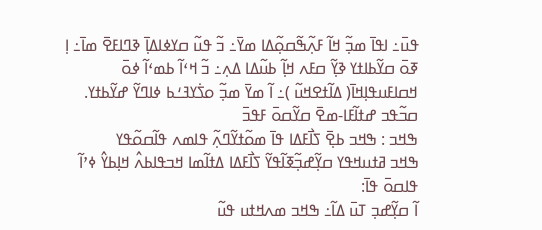ߟߎ߫߸ ߊߟߊ߫ ߘߏ߲߬ ߞߊ߬ ߓߍ߲߬ߒ߬ߛߋ߲߬ߡߊ ߘߌ߫߸ ߏ߬ ߟߎ߬ ߛߌߦߊߡߊ߲߫ ߢߣߊߓߐ߫ ߘߊ߫߸ ߊ߲ ߧߋ߫ ߛߌ߬ߕߊߙߌ ߢߌ߲߬ ߛߓߍ ߞߊ߲߬ ߕߎ߬ߡߊ ߡߍ߲߸ ߏ߬ ߞߵߊ߬ ߕߘߵߊ߬ ߦߋ߫ ߞߛߊߓߎߟߊ߲ߞߊ߫( ߡߊ߬ߙߐߞߎ߬ )߸ ߊ߬ ߘߌ߫ ߘߏ߲߬ ߋߖ߭ߌߔߑߕ ߦߊߣߌ߬ ߝߌ߬ߕߙߌ.
ߛߏ߬ߟߏ ߝߙߊ߬ߓߊ-ߘߐ߫ ߛߌ߬ߛߋ߫ ߓߟߏ߫
ߒߞߏ : ߒߞߏ ߕߐ߲߫ ߖߊ߯ߓߡߊ ߟߊ߫ ߘߋ߬ߙߌ߬ߣߍ߲߬ ߟߊߘߍ ߟߊ߬ߛߋ߬ߟߌ
ߒߞߏ ߥߙߎߞߟߌ ߛߌ߲߬ߝߏ߲߬ߧߊ߬ߟߌ߬ ߖߊ߯ߓߡߊ ߡߙߊ߬ߘߊ ߞߏߟߊߕߍ߮ ߞߊ߲ߕߌ߮ ߦߴߊ߬ ߟߊߛߋ߫ ߟߊ߫:
ߊ߬ ߛߌ߲߬ߝߏ߲ ߠߎ߫ ߡߊ߬߸ ߒߞߏ ߘߍߞߙߎ ߟߎ߬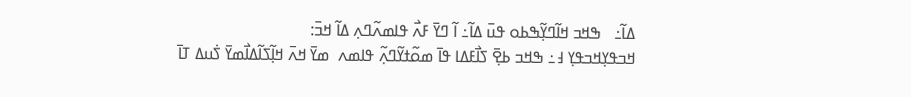ߡߊ߬߸   ߒߞߏ ߞߊ߬ߣߌ߲߬ߒߕߋ ߟߎ߫ ߡߊ߬߸ ߊ߬ ߣߌ߫ ߓߍ߯ ߟߊߘߍ߬ߣߍ߲ ߡߊ߬ ߞߏ߫:
ߞߏߟߌ߲ߞߏߟߌ߲ ߃߸ ߒߞߏ ߕߐ߲߫ ߖߊ߯ߓߡߊ ߟߊ߫ ߘߋ߬ߙߌ߬ߣߍ߲߬ ߟߊߘߍ  ߘߌ߫ ߞߍ߫ ߞߊ߲߬ߖߊ߬ߡߊ߯ߘߌ߫ ߖ߭ߎߡ ߠߊ߫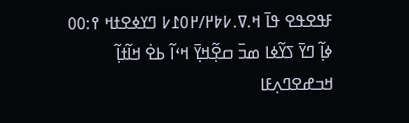ߓߟߐߟߐ ߟߊ߫ ߞ.ߜ.߇߈߂/߂߀߁߇ ߣߌߦߐߙߞ ߉:߀߀
ߦߊ߲߬ ߣߌ߫ ߖߌ߬ߦߊ ߘߏ߫ ߛߐ߲߬ߞߌ߲߫ ߞߵߊ߬ ߕߐ߭ ߞߊ߬ߙߊ߲߬
ߞߏߝߐߣߍ߲ߓߊ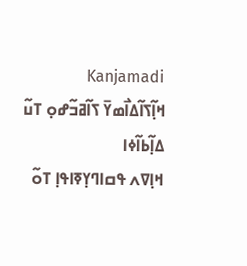Kanjamadi ߞߊ߲߬ߖߊ߬ߡߊ߯ߘߌ߫ ߖߊ߬ߥߏ߬ߝߋ߲ ߠߎ߬
ߡߊ߲߬ߕߊ߬ߦߊ
ߞߊ߲ߜߍ ߟߛߊߣߌ߲ߧߊߟߊ߲ ߠߋ߬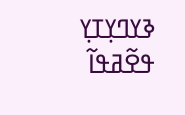ߢߌߣߌ߲ߠߌ߲
ߟߐ߬ߥߟߊ߬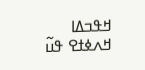ߞߟߏߡߊ
ߞߍߦߙߐ ߟߎ߬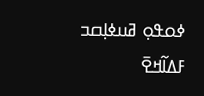ߦߋߟߋ߲ ߥߎߦߊ߲ߛߏ ߓߡߊ߬ߞߐ߫